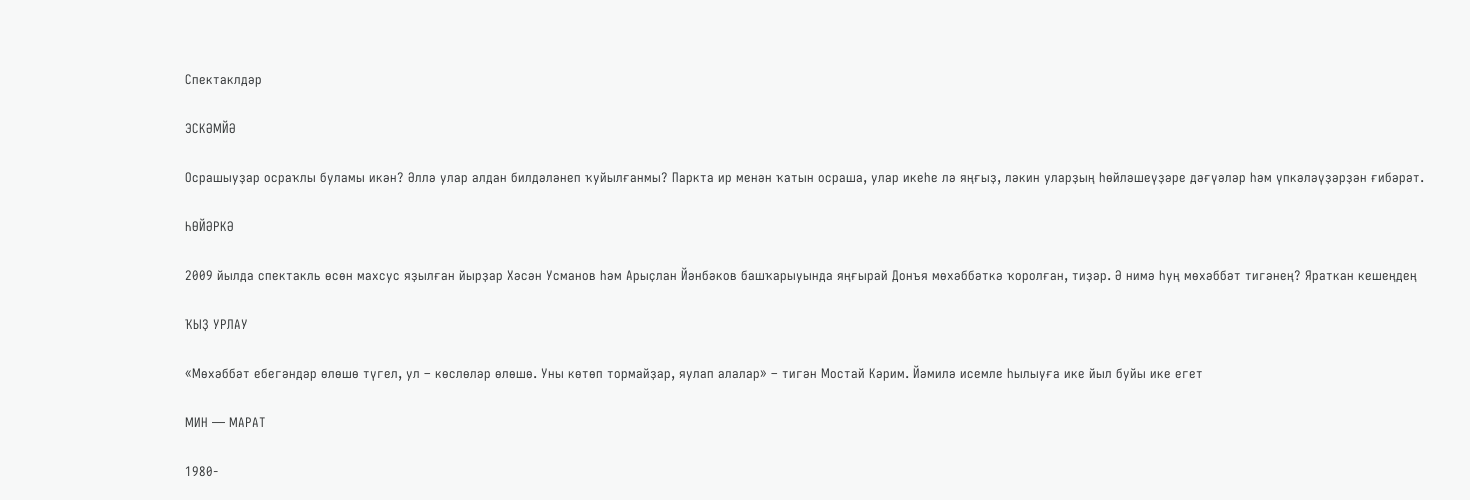Спектаклдәр

ЭСКӘМЙӘ

Осрашыуҙар осраҡлы буламы икән? Әллә улар алдан билдәләнеп ҡуйылғанмы? Паркта ир менән ҡатын осраша, улар икеһе лә яңғыҙ, ләкин уларҙың һөйләшеүҙәре дәғүәләр һәм үпкәләүҙәрҙән ғибәрәт.

ҺӨЙӘРКӘ

2009 йылда спектакль өсөн махсус яҙылған йырҙар Хәсән Усманов һәм Арыҫлан Йәнбәков башҡарыуында яңғырай Донъя мөхәббәткә ҡоролған, тиҙәр. Ә нимә һуң мөхәббәт тигәнең? Яраткан кешеңдең

ҠЫҘ УРЛАУ

«Мөхәббәт ебегәндәр өлөшө түгел, ул – көслөләр өлөшө. Уны көтөп тормайҙар, яулап алалар» – тигән Мостай Кәрим. Йәмилә исемле һылыуға ике йыл буйы ике егет

МИН — МАРАТ

1980-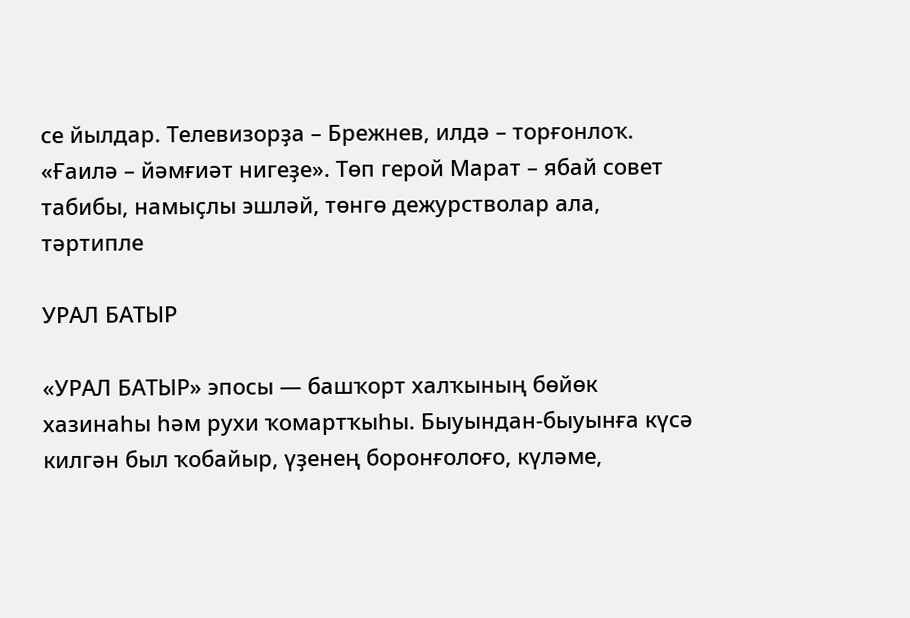се йылдар. Телевизорҙа – Брежнев, илдә – торғонлоҡ. «Ғаилә – йәмғиәт нигеҙе». Төп герой Марат – ябай совет табибы, намыҫлы эшләй, төнгө дежурстволар ала, тәртипле

УРАЛ БАТЫР

«УРАЛ БАТЫР» эпосы — башҡорт халҡының бөйөк хазинаһы һәм рухи ҡомартҡыһы. Быуындан-быуынға күсә килгән был ҡобайыр, үҙенең боронғолоғо, күләме,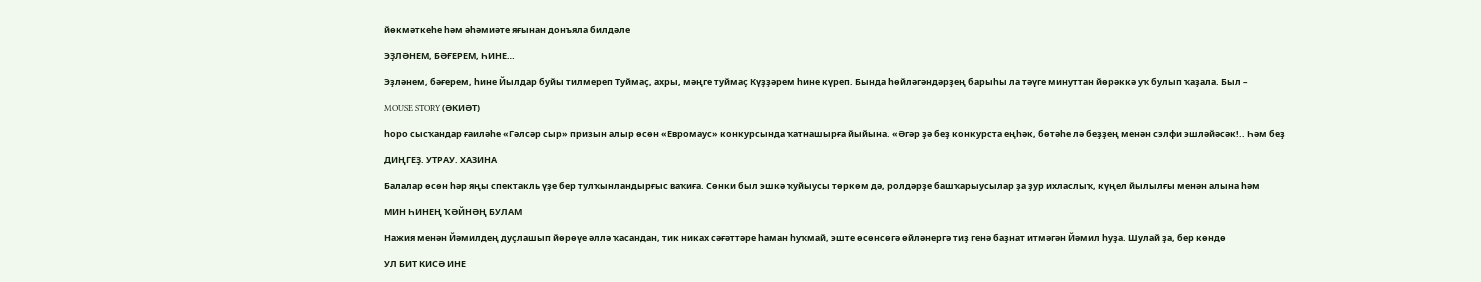йөкмәткеһе һәм әһәмиәте яғынан донъяла билдәле

ЭҘЛӘНЕМ, БӘҒЕРЕМ, ҺИНЕ…

Эҙләнем, бәғерем, һине Йылдар буйы тилмереп Туймаҫ, ахры, мәңге туймаҫ Күҙҙәрем һине күреп. Бында һөйләгәндәрҙең барыһы ла тәүге минуттан йөрәккә уҡ булып ҡаҙала. Был –

MOUSE STORY (ӘКИӘТ)

һоро сысҡандар ғаиләһе «Гәлсәр сыр» призын алыр өсөн «Евромаус» конкурсында ҡатнашырға йыйына. «Әгәр ҙә беҙ конкурста еңһәк, бөтәһе лә беҙҙең менән сэлфи эшләйәсәк!.. Һәм беҙ

ДИҢГЕҘ. УТРАУ. ХАЗИНА

Балалар өсөн һәр яңы спектакль үҙе бер тулҡынландырғыс ваҡиға. Сөнки был эшкә ҡуйыусы төркөм дә, ролдәрҙе башҡарыусылар ҙа ҙур ихласлыҡ, күңел йылылғы менән алына һәм

МИН ҺИНЕҢ ҠӘЙНӘҢ БУЛАМ

Нажия менән Йәмилдең дуҫлашып йөрөүе әллә ҡасандан, тик никах сәғәттәре һаман һуҡмай, эште өсөнсөгә өйләнергә тиҙ генә баҙнат итмәгән Йәмил һуҙа. Шулай ҙа, бер көндө

УЛ БИТ КИСӘ ИНЕ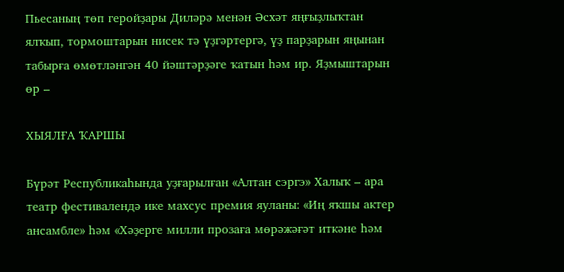Пьесаның төп геройҙары Диләрә менән Әсхәт яңғыҙлыҡтан ялҡып, тормоштарын нисек тә үҙгәртергә, үҙ парҙарын яңынан табырға өмөтләнгән 40 йәштәрҙәге ҡатын һәм ир. Яҙмыштарын өр –

ХЫЯЛҒА ҠАРШЫ

Бүрәт Республикаһында уҙғарылған «Алтан сэргэ» Халыҡ – ара театр фестивалендә ике махсус премия яуланы: «Иң яҡшы актер ансамбле» һәм «Хәҙерге милли прозаға мөрәжәғәт иткәне һәм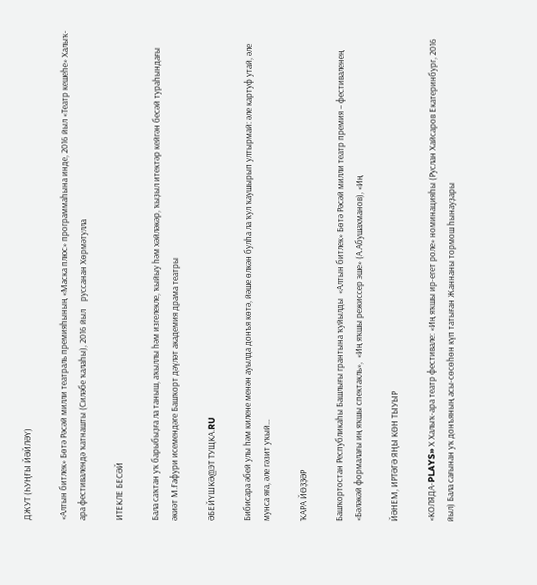ДЖУТ (ҺУҢҒЫ ЙӘЙЛӘҮ)

«Алтын битлек» Бөтә Рәсәй милли театраль премияһының «Маска плюс» программаһына инде, 2016 йыл «Театр кешеһе» Халыҡ-ара фестивалендә ҡатнашты (Силәбе ҡалаһы), 2016 йыл    руссанан Хөрмәтулла

ИТЕКЛЕ БЕСӘЙ

Бала саҡтан уҡ барыбыҙға ла таныш, аҡыллы һәм изгелекле, ҡыйыу һәм хәйләкәр, ҡыҙыл итектәр кейгән бесәй тураһындағы әкиәт М.Ғафури исемендәге Башҡорт дәүләт академия драма театры

ӘБЕЙҮШКӘ@ЭТ ТУЩКА.RU

Бибисара әбей улы һәм килене менән ауылда донъя көтә, йәше өлкән булһа ла ҡул ҡаушырып ултырмай: әле картуф утай, әле мунса яға, әле гәзит уҡый…

ҠАРА ЙӨҘҘӘР

Башҡортостан Республикаһы Башлығы грантына ҡуйылды  «Алтын битлек» Бөтә Рәсәй милли театр премия – фестиваленең  «Бәләкәй формалағы иң яҡшы спектакль»,  «Иң яҡшы режиссер эше» (А.Абушахманов), «Иң

ЙӘНЕМ, ИРТӘГӘ ЯҢЫ КӨН ТЫУЫР

«КОЛЯДА-PLAYS» Х Халыҡ-ара театр фестивале: «Иң яҡшы ир-егет роле» номинацияһы (Руслан Хайсаров Екатеринбург, 2016 йыл) Бала сағынан уҡ донъяның асы-сөсөһөн күп татыған Жаннаны тормош һынауҙары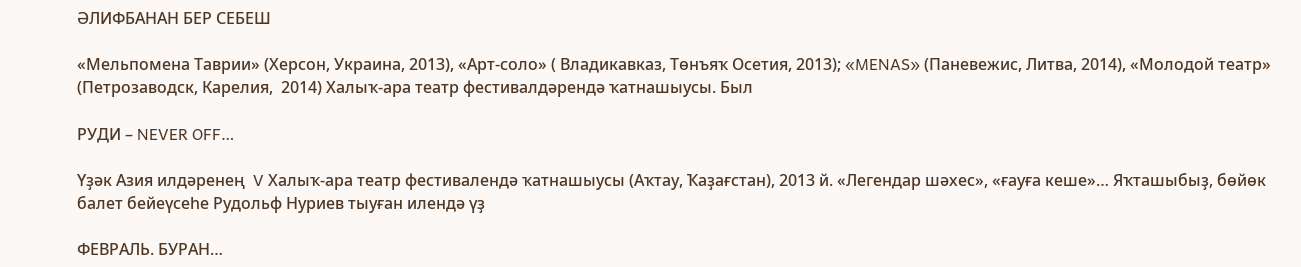ӘЛИФБАНАН БЕР СЕБЕШ

«Мельпомена Таврии» (Херсон, Украина, 2013), «Арт-соло» ( Владикавказ, Төнъяҡ Осетия, 2013); «MENAS» (Паневежис, Литва, 2014), «Молодой театр» (Петрозаводск, Карелия,  2014) Халыҡ-ара театр фестивалдәрендә ҡатнашыусы. Был

РУДИ – NEVER OFF…

Үҙәк Азия илдәренең  V Халыҡ-ара театр фестивалендә ҡатнашыусы (Аҡтау, Ҡаҙағстан), 2013 й. «Легендар шәхес», «ғауға кеше»… Яҡташыбыҙ, бөйөк балет бейеүсеһе Рудольф Нуриев тыуған илендә үҙ

ФЕВРАЛЬ. БУРАН…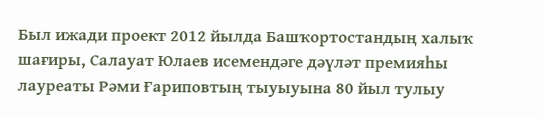Был ижади проект 2012 йылда Башҡортостандың халыҡ шағиры, Салауат Юлаев исемендәге дәүләт премияһы лауреаты Рәми Ғариповтың тыуыуына 80 йыл тулыу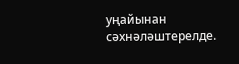уңайынан сәхнәләштерелде.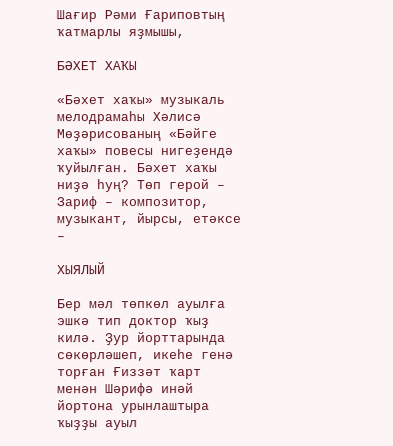Шағир Рәми Ғариповтың ҡатмарлы яҙмышы,

БӘХЕТ ХАҠЫ

«Бәхет хаҡы» музыкаль мелодрамаһы Хәлисә Мөҙәрисованың «Бәйге хаҡы» повесы нигеҙендә ҡуйылған. Бәхет хаҡы ниҙә һуң? Төп герой – Зариф – композитор, музыкант, йырсы, етәксе –

ХЫЯЛЫЙ

Бер мәл төпкөл ауылға эшкә тип доктор ҡыҙ килә. Ҙур йорттарында сөкөрләшеп, икеһе генә торған Ғиззәт ҡарт менән Шәрифә инәй йортона урынлаштыра ҡыҙҙы ауыл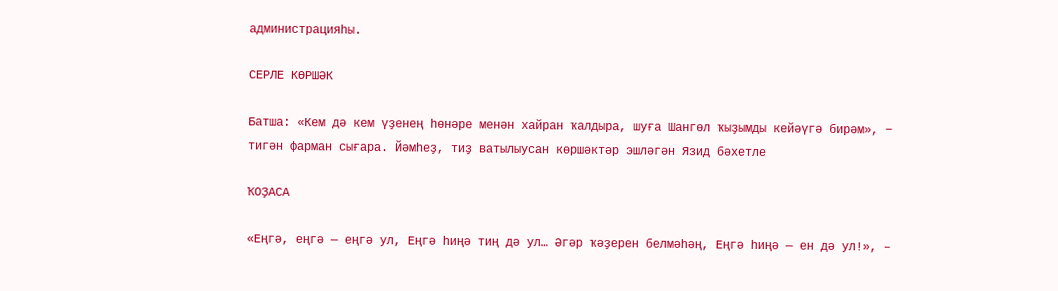администрацияһы.

СЕРЛЕ КӨРШӘК

Батша: «Кем дә кем үҙенең һөнәре менән хайран ҡалдыра, шуға Шангөл ҡыҙымды кейәүгә бирәм», − тигән фарман сығара. Йәмһеҙ, тиҙ ватылыусан көршәктәр эшләгән Язид бәхетле

ҠОҘАСА

«Еңгә, еңгә — еңгә ул, Еңгә һиңә тиң дә ул… Әгәр ҡәҙерен белмәһәң, Еңгә һиңә — ен дә ул!», –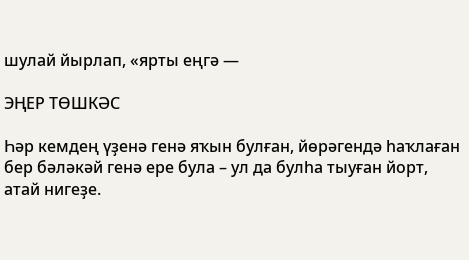шулай йырлап, «ярты еңгә —

ЭҢЕР ТӨШКӘС

Һәр кемдең үҙенә генә яҡын булған, йөрәгендә һаҡлаған бер бәләкәй генә ере була – ул да булһа тыуған йорт, атай нигеҙе.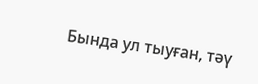Бында ул тыуған, тәү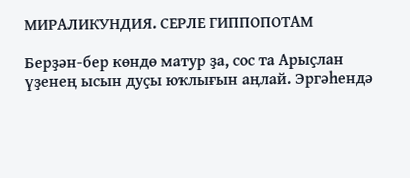МИРАЛИКУНДИЯ. СЕРЛЕ ГИППОПОТАМ

Берҙән-бер көндө матур ҙа, сос та Арыҫлан үҙенең ысын дуҫы юҡлығын аңлай. Эргәһендә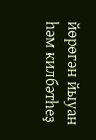йөрөгән йыуан һәм килбәтһеҙ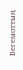Бегемоттың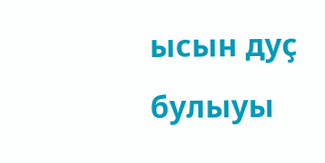ысын дуҫ булыуы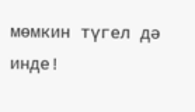мөмкин түгел дә инде!